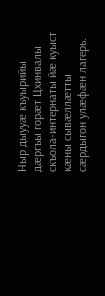Ныр дыууæ къуырийы дæргъы горæт Цхинвалы скъола-интернаты йæ куыст кæны сывæллæтты сæрдыгон улæфæн лагерь.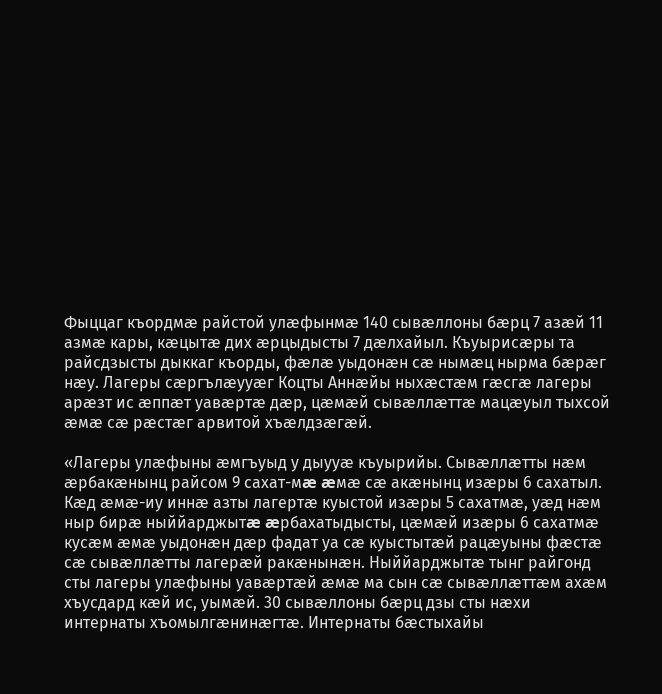Фыццаг къордмæ райстой улæфынмæ 140 сывæллоны бæрц 7 азæй 11 азмæ кары, кæцытæ дих æрцыдысты 7 дæлхайыл. Къуырисæры та райсдзысты дыккаг къорды, фæлæ уыдонæн сæ нымæц нырма бæрæг нæу. Лагеры сæргълæууæг Коцты Аннæйы ныхæстæм гæсгæ лагеры арæзт ис æппæт уавæртæ дæр, цæмæй сывæллæттæ мацæуыл тыхсой æмæ сæ рæстæг арвитой хъæлдзæгæй.

«Лагеры улæфыны æмгъуыд у дыууæ къуырийы. Сывæллæтты нæм æрбакæнынц райсом 9 сахат-мæ æмæ сæ акæнынц изæры 6 сахатыл. Кæд æмæ-иу иннæ азты лагертæ куыстой изæры 5 сахатмæ, уæд нæм ныр бирæ ныййарджытæ æрбахатыдысты, цæмæй изæры 6 сахатмæ кусæм æмæ уыдонæн дæр фадат уа сæ куыстытæй рацæуыны фæстæ сæ сывæллæтты лагерæй ракæнынæн. Ныййарджытæ тынг райгонд сты лагеры улæфыны уавæртæй æмæ ма сын сæ сывæллæттæм ахæм хъусдард кæй ис, уымæй. 30 сывæллоны бæрц дзы сты нæхи интернаты хъомылгæнинæгтæ. Интернаты бæстыхайы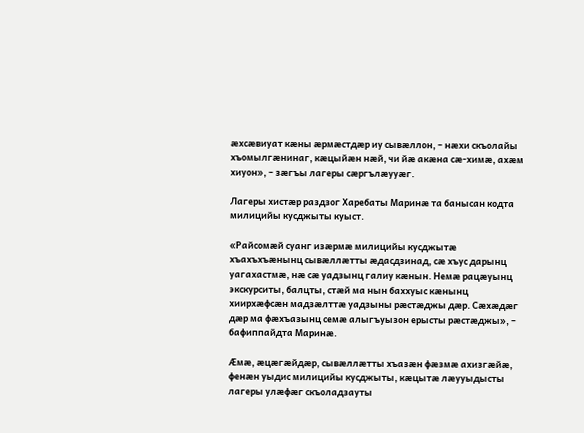æхсæвиуат кæны æрмæстдæр иу сывæллон, – нæхи скъолайы хъомылгæнинаг, кæцыйæн нæй, чи йæ акæна сæ-химæ, ахæм хиуон», – зæгъы лагеры сæргълæууæг.

Лагеры хистæр раздзог Харебаты Маринæ та банысан кодта милицийы кусджыты куыст.

«Райсомæй суанг изæрмæ милицийы кусджытæ хъахъхъæнынц сывæллæтты æдасдзинад, сæ хъус дарынц уагахастмæ, нæ сæ уадзынц галиу кæнын. Немæ рацæуынц экскурситы, балцты, стæй ма нын баххуыс кæнынц хиирхæфсæн мадзæлттæ уадзыны рæстæджы дæр. Сæхæдæг дæр ма фæхъазынц семæ алыгъуызон ерысты рæстæджы», – бафиппайдта Маринæ.

Æмæ, æцæгæйдæр, сывæллæтты хъазæн фæзмæ ахизгæйæ, фенæн уыдис милицийы кусджыты, кæцытæ лæууыдысты лагеры улæфæг скъоладзауты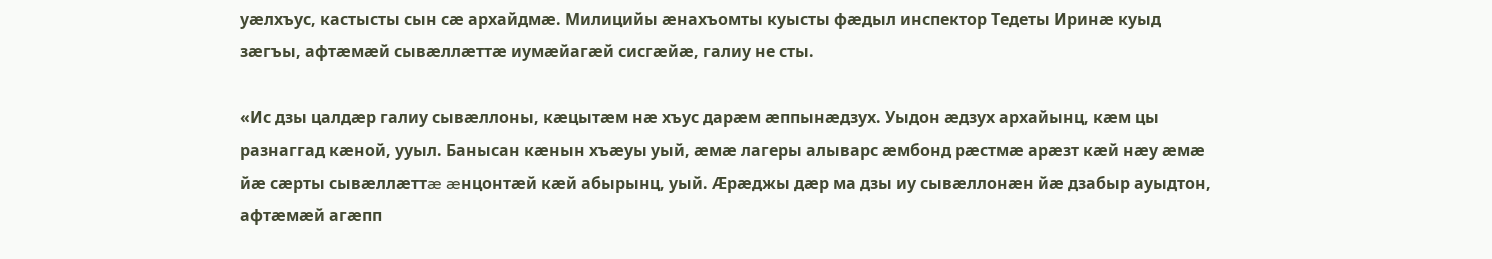уæлхъус, кастысты сын сæ архайдмæ. Милицийы æнахъомты куысты фæдыл инспектор Тедеты Иринæ куыд зæгъы, афтæмæй сывæллæттæ иумæйагæй сисгæйæ, галиу не сты.

«Ис дзы цалдæр галиу сывæллоны, кæцытæм нæ хъус дарæм æппынæдзух. Уыдон æдзух архайынц, кæм цы разнаггад кæной, ууыл. Банысан кæнын хъæуы уый, æмæ лагеры алыварс æмбонд рæстмæ арæзт кæй нæу æмæ йæ сæрты сывæллæттæ æнцонтæй кæй абырынц, уый. Æрæджы дæр ма дзы иу сывæллонæн йæ дзабыр ауыдтон, афтæмæй агæпп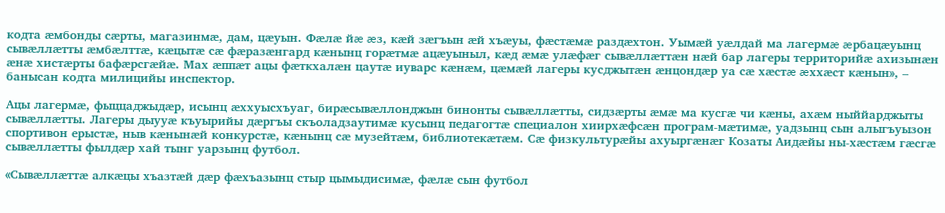кодта æмбонды сæрты, магазинмæ, дам, цæуын. Фæлæ йæ æз, кæй зæгъын æй хъæуы, фæстæмæ раздæхтон. Уымæй уæлдай ма лагермæ æрбацæуынц сывæллæтты æмбæлттæ, кæцытæ сæ фæразæнгард кæнынц горæтмæ ацæуыныл, кæд æмæ улæфæг сывæллæттæн нæй бар лагеры территорийæ ахизынæн æнæ хистæрты бафæрсгæйæ. Мах æппæт ацы фæткхалæн цаутæ иуварс кæнæм, цæмæй лагеры кусджытæн æнцондæр уа сæ хæстæ æххæст кæнын», – банысан кодта милицийы инспектор.

Ацы лагермæ, фыццаджыдæр, исынц æххуысхъуаг, бирæсывæллонджын бинонты сывæллæтты, сидзæрты æмæ ма кусгæ чи кæны, ахæм ныййарджыты сывæллæтты. Лагеры дыууæ къуырийы дæргъы скъоладзаутимæ кусынц педагогтæ специалон хиирхæфсæн програм-мæтимæ, уадзынц сын алыгъуызон спортивон ерыстæ, ныв кæнынæй конкурстæ, кæнынц сæ музейтæм, библиотекæтæм. Сæ физкультурæйы ахуыргæнæг Козаты Аидæйы ны-хæстæм гæсгæ сывæллæтты фылдæр хай тынг уарзынц футбол.

«Сывæллæттæ алкæцы хъазтæй дæр фæхъазынц стыр цымыдисимæ, фæлæ сын футбол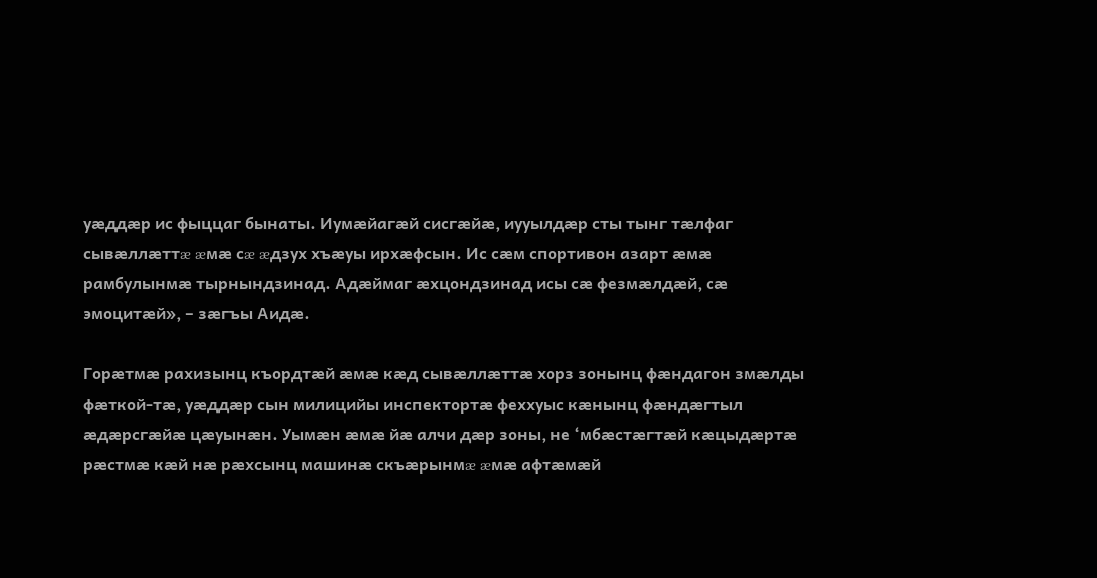уæддæр ис фыццаг бынаты. Иумæйагæй сисгæйæ, иууылдæр сты тынг тæлфаг сывæллæттæ æмæ сæ æдзух хъæуы ирхæфсын. Ис сæм спортивон азарт æмæ рамбулынмæ тырнындзинад. Адæймаг æхцондзинад исы сæ фезмæлдæй, сæ эмоцитæй», – зæгъы Аидæ.

Горæтмæ рахизынц къордтæй æмæ кæд сывæллæттæ хорз зонынц фæндагон змæлды фæткой-тæ, уæддæр сын милицийы инспектортæ феххуыс кæнынц фæндæгтыл æдæрсгæйæ цæуынæн. Уымæн æмæ йæ алчи дæр зоны, не ‘мбæстæгтæй кæцыдæртæ рæстмæ кæй нæ рæхсынц машинæ скъæрынмæ æмæ афтæмæй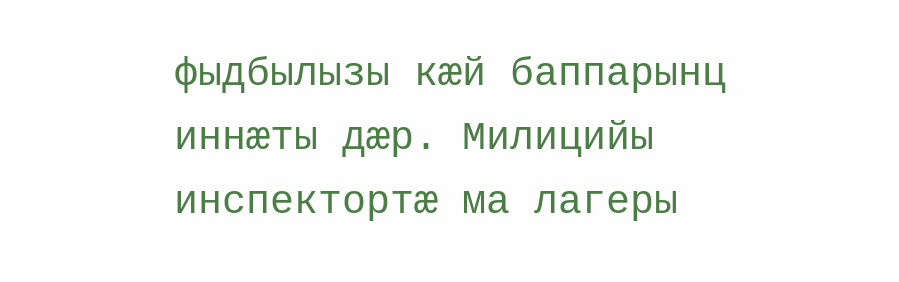фыдбылызы кæй баппарынц иннæты дæр. Милицийы инспектортæ ма лагеры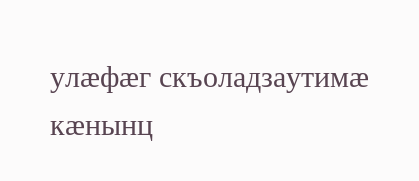улæфæг скъоладзаутимæ кæнынц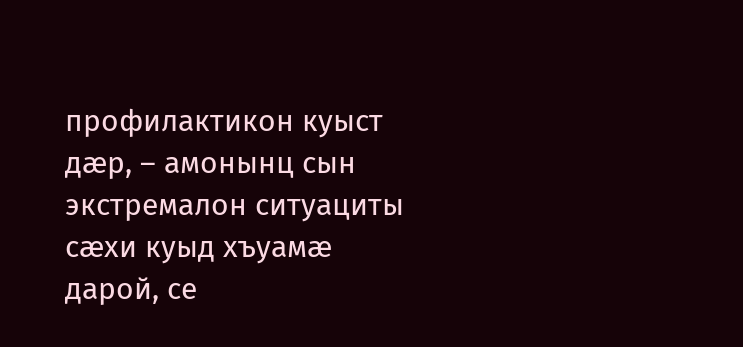профилактикон куыст дæр, – амонынц сын экстремалон ситуациты сæхи куыд хъуамæ дарой, се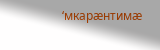‘мкарæнтимæ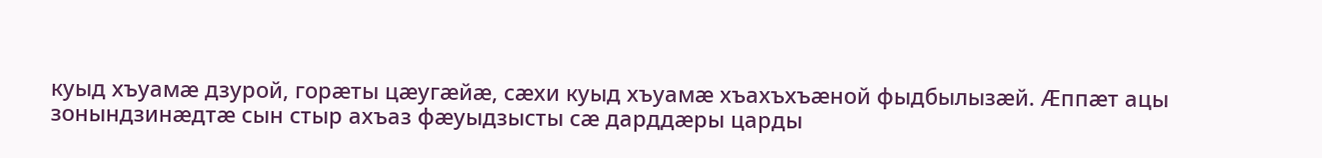куыд хъуамæ дзурой, горæты цæугæйæ, сæхи куыд хъуамæ хъахъхъæной фыдбылызæй. Æппæт ацы зонындзинæдтæ сын стыр ахъаз фæуыдзысты сæ дарддæры царды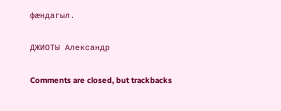фæндагыл.

ДЖИОТЫ Александр

Comments are closed, but trackbacks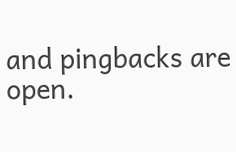and pingbacks are open.